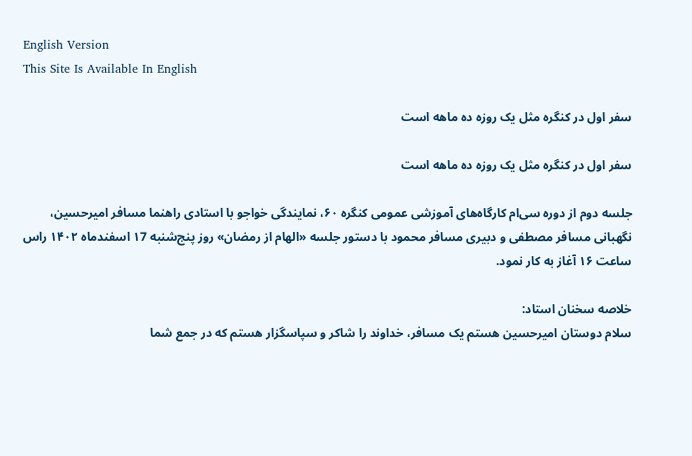English Version
This Site Is Available In English

سفر اول در کنگره مثل یک روزه ده ماهه است

سفر اول در کنگره مثل یک روزه ده ماهه است

جلسه دوم از دوره سی‌ام کارگاه‌های آموزشی عمومی کنگره ۶۰، نمایندگی خواجو با استادی‌ راهنما مسافر امیرحسین، نگهبانی مسافر مصطفی و دبیری‌ مسافر محمود با دستور جلسه «الهام از رمضان» روز پنج‌شنبه ۱7 اسفند‌ماه ۱۴۰۲ راس ساعت ۱۶ آغاز به کار نمود.

خلاصه سخنان استاد:
سلام دوستان امیرحسین هستم یک مسافر، خداوند را شاکر و سپاسگزار هستم که در جمع شما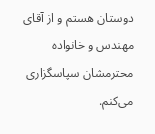دوستان هستم و از آقای مهندس و خانواده محترمشان سپاسگزاری می‌کنم.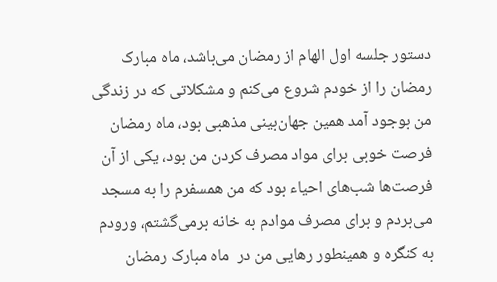دستور جلسه اول الهام از رمضان می‌باشد، ماه مبارک رمضان را از خودم شروع می‌کنم و مشکلاتی که در زندگی من بوجود آمد همین جهان‌بینی مذهبی بود، ماه رمضان فرصت خوبی برای مواد مصرف کردن من بود، یکی از آن فرصت‌ها شب‌های احیاء بود که من همسفرم را به مسجد می‌بردم و برای مصرف موادم به خانه برمی‌گشتم، ورودم به کنگره و همینطور رهایی من در  ماه مبارک رمضان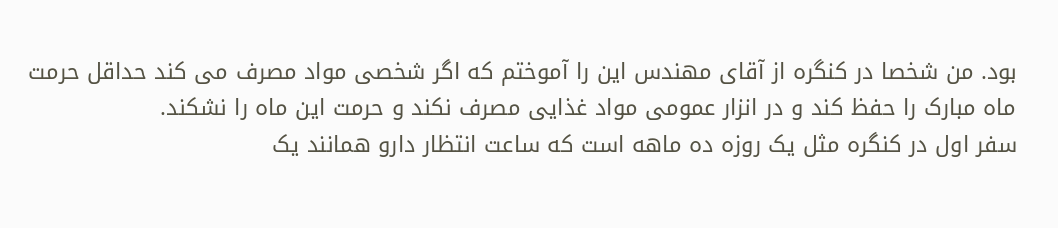بود. من شخصا در کنگره از آقای مهندس این را آموختم که اگر شخصی مواد مصرف می کند حداقل حرمت ماه مبارک را حفظ کند و در انزار عمومی مواد غذایی مصرف نکند و حرمت این ماه را نشکند.
سفر اول در کنگره مثل یک روزه ده ماهه است که ساعت انتظار دارو همانند یک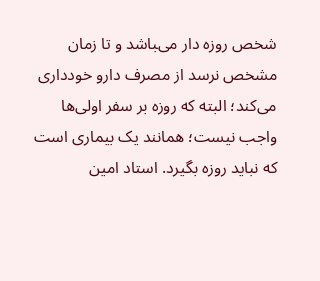شخص روزه دار می‌‍باشد و تا زمان مشخص نرسد از مصرف دارو خودداری می‌کند؛ البته که روزه بر سفر اولی‌ها واجب نیست؛ همانند یک بیماری است که نباید روزه بگیرد. استاد امین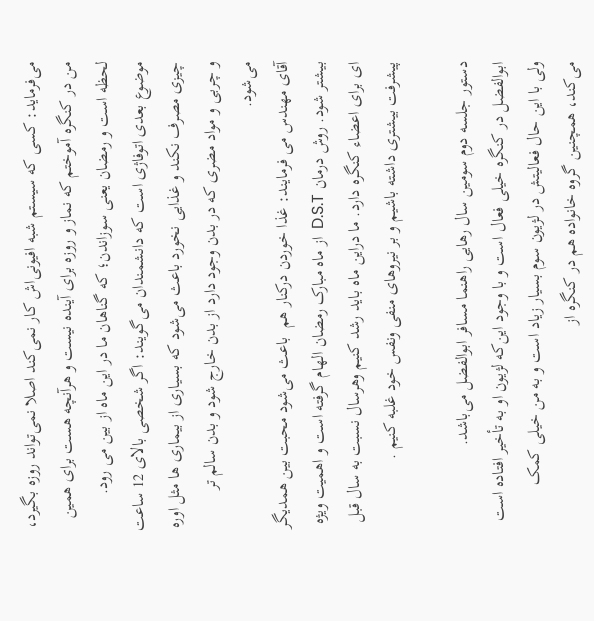می‌فرماید: کسی که سیستم شبه افیونی‌اش کار نمی‌کند اصلا نمی‌تواند روزه بگیرد، من در کنگره آموختم که نماز و روزه برای آینده نیست و هرآنچه هست برای همین لحظه است و رمضان یعنی سوزاندن؛ که گناهان ما در این ماه از بین می رود.
موضوع بعدی اتوفاژی است که دانشمندان می‌گویند: اگر شخصی بالای 12 ساعت چیزی مصرف نکند و غذایی نخورد باعث می‌شود که بسیاری از بیماری ها مثل اوره و چربی و مواد مضری که در بدن وجود دارد از بدن خارج شود و بدن سالم تر می‌شود.
آقای مهندس می فرمایند: غذا خوردن درکنار هم  باعث می‌شود محبت بین همدیگر بیشتر شود. روش درمان D.S.T  از ماه مبارک رمضان الهام گرفته است و اهمیت ویژه ای برای اعضاء کنگره دارد. ما دراین ماه باید رشد کنیم وهرسال نسبت به سال قبل پیشرفت بیشتری داشته باشیم و بر نیروهای منفی ونفس خود غلبه کنیم .

دستور جلسه دوم سومین سال رهایی راهنما مسافر ابوالفضل می‌باشد.
ابوالفضل در کنگره خیلی فعال است و با وجود این‌که لژیون او به تأخیر افتاده است ولی با این حال فعالیتش در لژیون سوم بسیار زیاد است و به من خیلی کمک می‌کند، همچنین گروه خانواده هم در کنگره از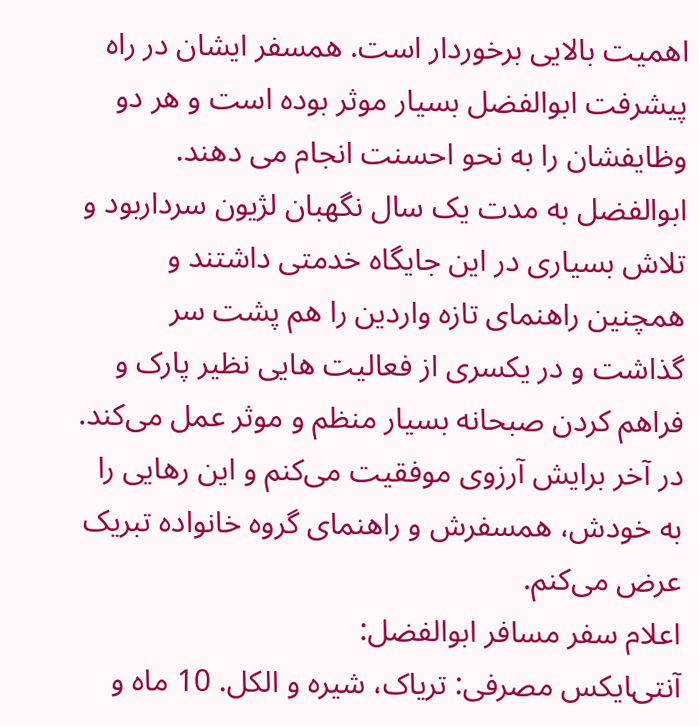اهمیت بالایی برخوردار است. همسفر ایشان در راه پیشرفت ابوالفضل بسیار موثر بوده است و هر دو وظایفشان را به نحو احسنت انجام می دهند.
ابوالفضل به مدت یک سال نگهبان لژیون سرداربود و تلاش بسیاری در این جایگاه خدمتی داشتند و همچنین راهنمای تازه واردین را هم پشت سر گذاشت و در یکسری از فعالیت هایی نظیر پارک و فراهم کردن صبحانه بسیار منظم و موثر عمل می‌کند.
در آخر برایش آرزوی موفقیت می‌کنم و این رهایی را به خودش، همسفرش و راهنمای گروه خانواده تبریک عرض می‌کنم.
اعلام سفر مسافر ابوالفضل:
آنتی‌‍ایکس مصرفی: تریاک، شیره و الکل. 10 ماه و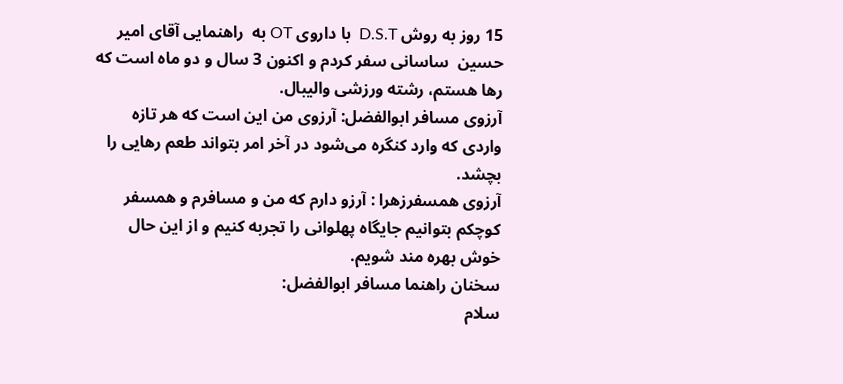15 روز به روش D.S.T  با داروی OT به  راهنمایی آقای امیر حسین  ساسانی سفر کردم و اکنون 3 سال و دو ماه است که رها هستم، رشته ورزشی والیبال.
آرزوی مسافر ابوالفضل: آرزوی من این است که هر تازه واردی که وارد کنگره می‌شود در آخر امر بتواند طعم رهایی را بچشد.
آرزوی همسفرزهرا : آرزو دارم که من و مسافرم و همسفر کوچکم بتوانیم جایگاه پهلوانی را تجربه کنیم و از این حال خوش بهره مند شویم.
سخنان راهنما مسافر ابوالفضل:
سلام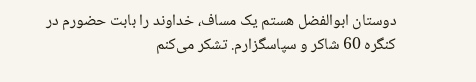دوستان ابوالفضل هستم یک مساف، خداوند را بابت حضورم در کنگره 60 شاکر و سپاسگزارم. تشکر می‌کنم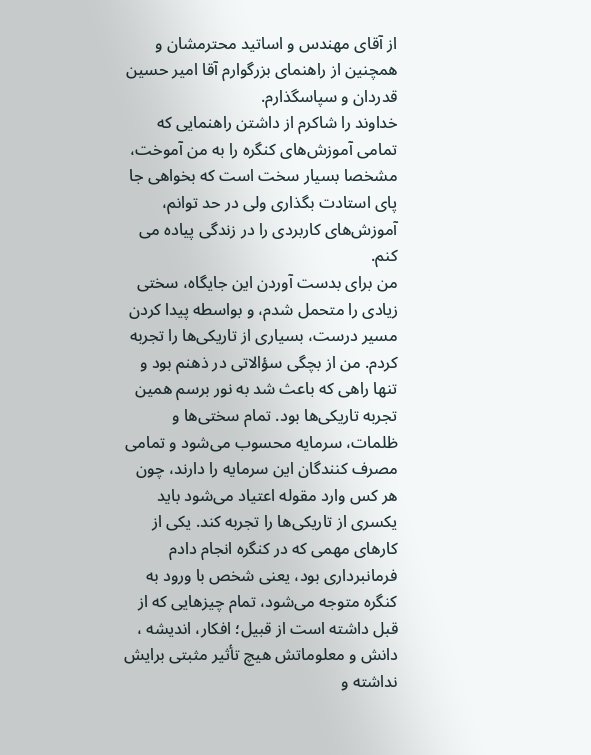از آقای مهندس و اساتید محترمشان و همچنین از راهنمای بزرگوارم آقا امیر حسین قدردان و سپاسگذارم.
خداوند را شاکرم از داشتن راهنمایی که تمامی آموزش‌های کنگره را به من آموخت، مشخصا بسیار سخت است که بخواهی جا پای استادت بگذاری ولی در حد توانم، آموزش‌های کاربردی را در زندگی پیاده می کنم.
من برای بدست آوردن این جایگاه، سختی زیادی را متحمل شدم، و بواسطه پیدا کردن مسیر درست، بسیاری از تاریکی‌ها را تجربه کردم. من از بچگی سؤالاتی در ذهنم بود و تنها راهی که باعث شد به نور برسم همین تجربه تاریکی‌ها بود. تمام سختی‌ها و ظلمات، سرمایه محسوب می‌شود و تمامی مصرف کنندگان این سرمایه را دارند، چون هر کس وارد مقوله اعتیاد می‌شود باید یکسری از تاریکی‌ها را تجربه کند. یکی از کارهای مهمی که در کنگره انجام دادم فرمانبرداری بود، یعنی شخص با ورود به کنگره متوجه می‌شود، تمام چیزهایی که از قبل داشته است از قبیل؛ افکار، اندیشه ، دانش و معلوماتش هیچ تأثیر مثبتی برایش نداشته و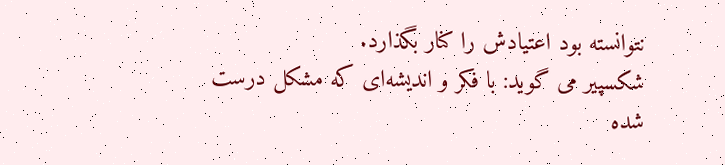نتوانسته بود اعتیادش را کنار بگذارد.
شکسپیر می گوید: با فکر و اندیشه‌ای که مشکل درست شده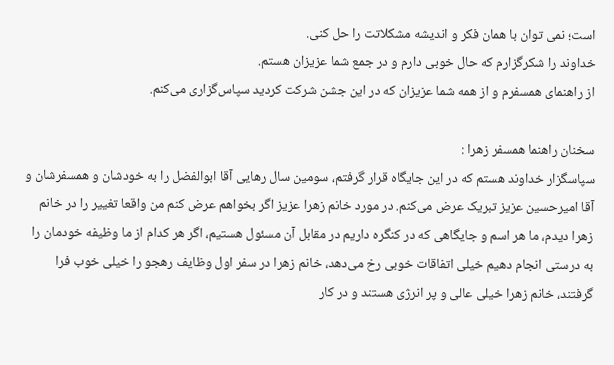است؛ نمی توان با همان فکر و اندیشه مشکلاتت را حل کنی.
خداوند را شکرگزارم که حال خوبی دارم و در جمع شما عزیزان هستم.
از راهنمای همسفرم و از همه شما عزیزان که در این جشن شرکت کردید سپاس‌گزاری می‌کنم.

سخنان راهنما همسفر زهرا :
سپاسگزار خداوند هستم که در این جایگاه قرار گرفتم، سومین سال رهایی آقا ابوالفضل را به خودشان و همسفرشان و آقا امیرحسین عزیز تبریک عرض می‌کنم. در مورد خانم زهرا عزیز اگر بخواهم عرض کنم من واقعا تغییر را در خانم زهرا دیدم، ما هر اسم و جایگاهی که در کنگره داریم در مقابل آن مسئول هستیم، اگر هر کدام از ما وظیفه خودمان را به درستی انجام دهیم خیلی اتفاقات خوبی رخ می‌دهد، خانم زهرا در سفر اول وظایف رهجو را خیلی خوب فرا گرفتند، خانم زهرا خیلی عالی و پر انرژی هستند و در کار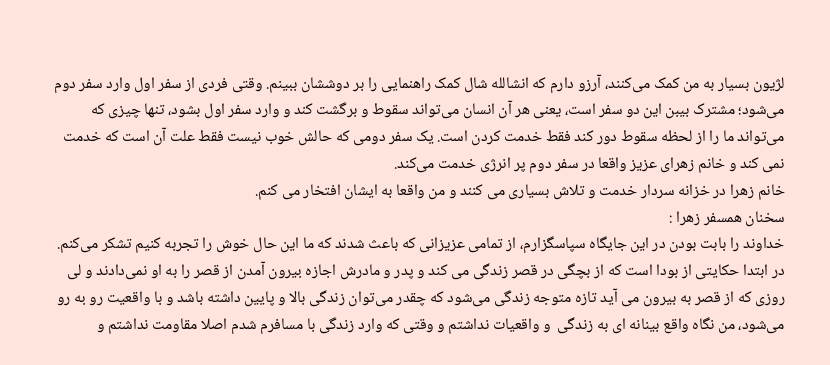لژیون بسیار به من کمک می‌کنند، آرزو دارم که انشالله شال کمک راهنمایی را بر دوششان ببینم. وقتی فردی از سفر اول وارد سفر دوم می‌شود؛ مشترک بیبن این دو سفر است، یعنی هر آن انسان می‌تواند سقوط و برگشت کند و وارد سفر اول بشود، تنها چیزی که می‌تواند ما را از لحظه سقوط دور کند فقط خدمت کردن است. یک سفر دومی که حالش خوب نیست فقط علت آن است که خدمت نمی کند و خانم زهرای عزیز واقعا در سفر دوم پر انرژی خدمت می‌کند.
خانم زهرا در خزانه سردار خدمت و تلاش بسیاری می کنند و من واقعا به ایشان افتخار می کنم.
سخنان همسفر زهرا :
خداوند را بابت بودن در این جایگاه سپاسگزارم، از تمامی عزیزانی که باعث شدند که ما این حال خوش را تجربه کنیم تشکر می‌کنم.
در ابتدا حکایتی از بودا است که از بچگی در قصر زندگی می کند و پدر و مادرش اجازه بیرون آمدن از قصر را به او نمی‌دادند و لی روزی که از قصر به بیرون می آید تازه متوجه زندگی می‌شود که چقدر می‌توان زندگی بالا و پایین داشته باشد و با واقعیت رو به رو می‌شود، من نگاه واقع بینانه ای به زندگی  و واقعیات نداشتم و وقتی که وارد زندگی با مسافرم شدم اصلا مقاومت نداشتم و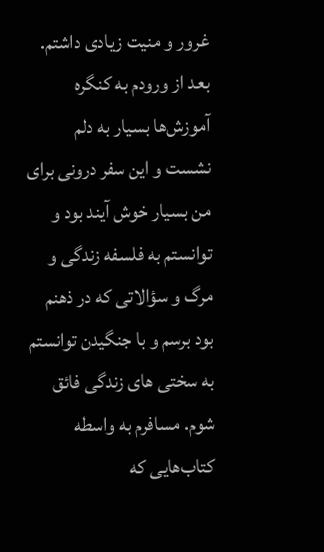غرور و منیت زیادی داشتم. بعد از ورودم به کنگره آموزش‌ها بسیار به دلم نشست و این سفر درونی برای من بسیار خوش آیند بود و توانستم به فلسفه زندگی و مرگ و سؤالاتی که در ذهنم بود برسم و با جنگیدن توانستم به سختی های زندگی فائق شوم. مسافرم به واسطه کتاب‌هایی که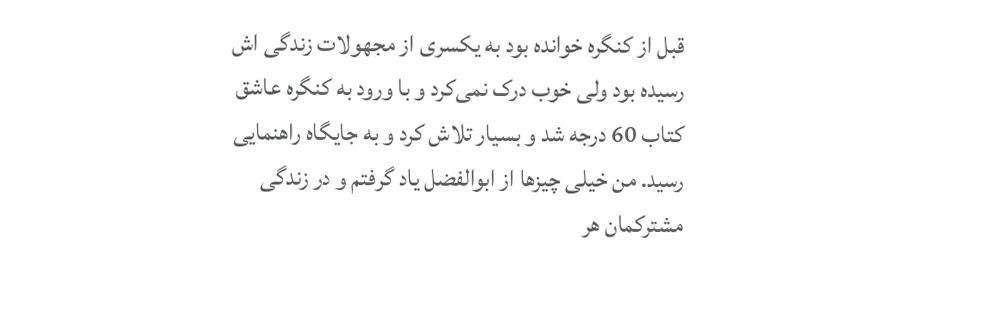قبل از کنگره خوانده بود به یکسری از مجهولات زندگی اش رسیده بود ولی خوب درک نمی‌کرد و با ورود به کنگره عاشق کتاب 60 درجه شد و بسیار تلاش کرد و به جایگاه راهنمایی رسید. من خیلی چیزها از ابوالفضل یاد گرفتم و در زندگی مشترکمان هر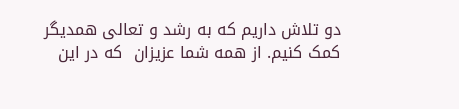دو تلاش داریم که به رشد و تعالی همدیگر کمک کنیم. از همه شما عزیزان  که در این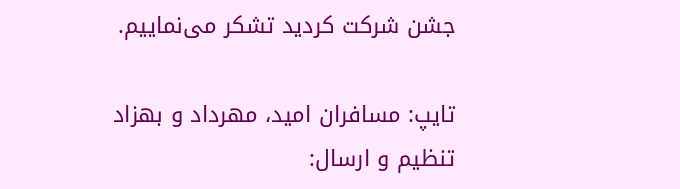جشن شرکت کردید تشکر می‌نماییم.

تایپ: مسافران امید، مهرداد و بهزاد
تنظیم و ارسال: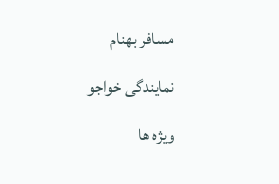مسافر بهنام

نمایندگی خواجو

ویژه ها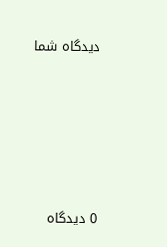دیدگاه شما





0 دیدگاه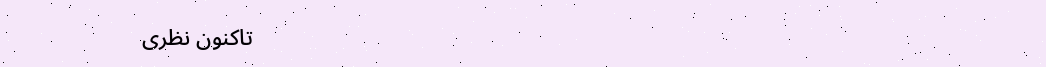تاکنون نظری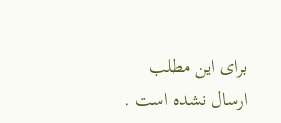برای این مطلب ارسال نشده است .